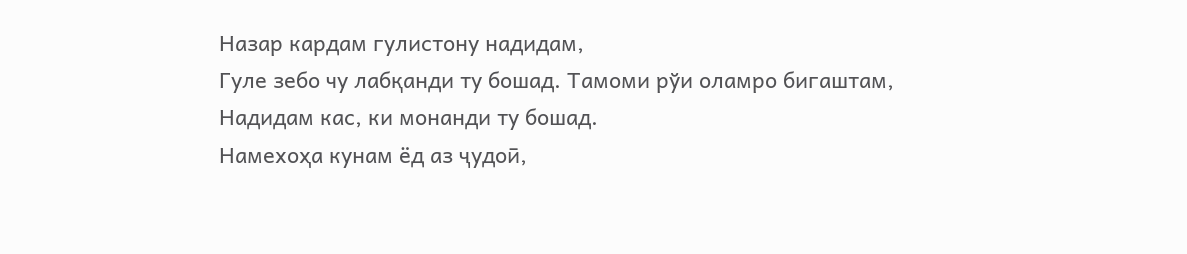Назар кардам гулистону надидам,
Гуле зебо чу лабқанди ту бошад. Тамоми рўи оламро бигаштам,
Надидам кас, ки монанди ту бошад.
Намехоҳа кунам ёд аз ҷудоӣ,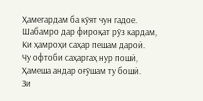Ҳамегардам ба кўят чун гадое.
Шабамро дар фироқат рўз кардам,
Ки ҳамроҳи саҳар пешам дароӣ.
Чу офтоби саҳаргаҳ нур пошӣ,
Ҳамеша андар оғўшам ту бошӣ.
Зи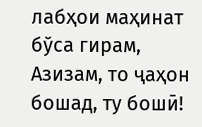лабҳои маҳинат бўса гирам,
Азизам, то ҷаҳон бошад, ту бошӣ!